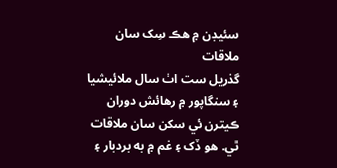سئيڊن ۾ هڪ سِک سان ملاقات
گذريل ست اٺ سال ملائيشيا ۽ سنگاپور ۾ رهائش دوران ڪيترن ئي سکن سان ملاقات ٿي. هو ڏک ۽ غم ۾ به بردبار ۽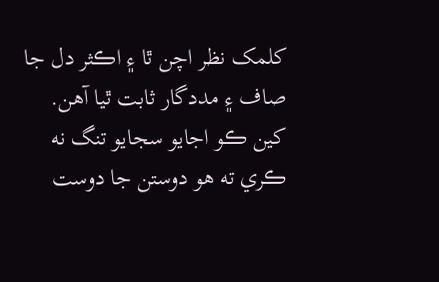کلمک نظر اچن ٿا ۽ اڪثر دل جا صاف ۽ مددگار ثابت ٿيا آهن. کين ڪو اجايو سجايو تنگ نه ڪري ته هو دوستن جا دوست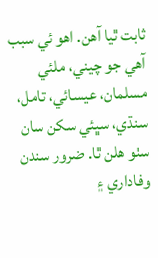ثابت ٿيا آهن. اهو ئي سبب آهي جو چيني، ملئي مسلمان، عيسائي، تامل، سنڌي، سڀئي سکن سان سٺو هلن ٿا. ضرور سندن وفاداري ۽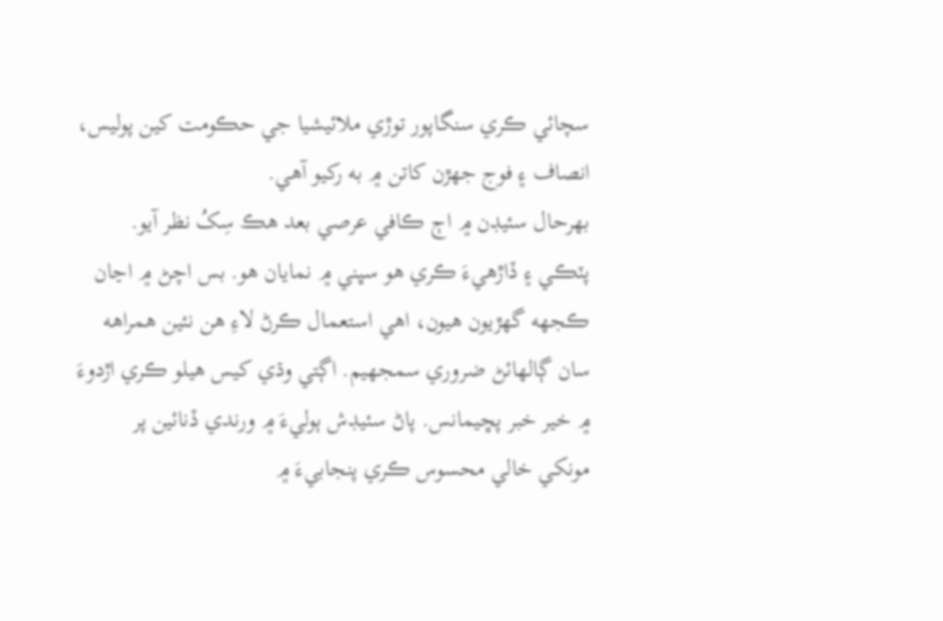سچائي ڪري سنگاپور توڙي ملائيشيا جي حڪومت کين پوليس، انصاف ۽ فوج جهڙن کاتن ۾ به رکيو آهي.
بهرحال سئيڊن ۾ اڄ ڪافي عرصي بعد هڪ سِکُ نظر آيو. پٽڪي ۽ ڏاڙهيءَ ڪري هو سڀني ۾ نمايان هو. بس اچڻ ۾ اڃان ڪجهه گهڙيون هيون، اهي استعمال ڪرڻ لاءِ هن نئين همراهه سان ڳالهائڻ ضروري سمجهيم. اڳتي وڌي کيس هيلو ڪري اڙدوءَ ۾ خير خبر پڇيمانس. پاڻ سئيڊش ٻوليءَ ۾ ورندي ڏنائين پر مونکي خالي محسوس ڪري پنجابيءَ ۾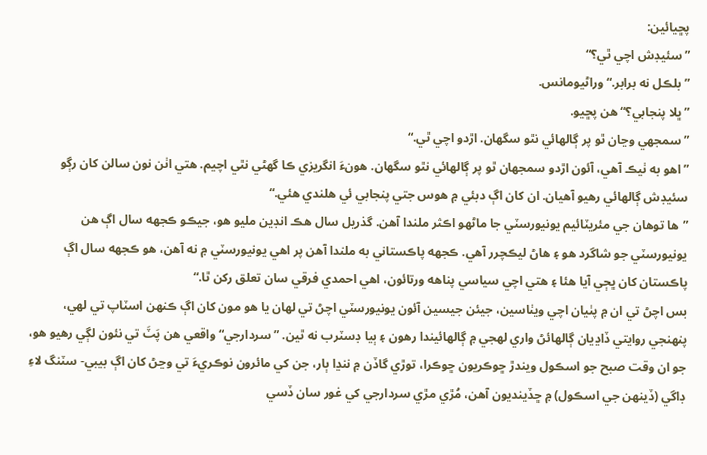پڇيائين:
”سئيڊش اچي ٿي؟“
”بلڪل نه برابر.“ وراڻيومانس.
”ڀلا پنجابي؟“ هن پڇيو.
”سمجهي وڃان ٿو پر ڳالهائي نٿو سگهان. اڙدو اچي ٿي.“
” اهو به ٺيڪ آهي، آئون اڙدو سمجهان ٿو پر ڳالهائي نٿو سگهان. هونءَ انگريزي ڪا گهڻي نٿي اچيم. هتي اٺن نون سالن کان رڳو سئيڊش ڳالهائي رهيو آهيان. ان کان اڳ دبئي ۾ هوس جتي پنجابي ئي هلندي هئي.“
”ها توهان جي مئريٽائيم يونيورسٽي جا ماڻهو اڪثر ملندا آهن. گذريل سال هڪ انڊين مليو هو، جيڪو ڪجهه سال اڳ هن يونيورسٽي جو شاگرد هو ۽ هاڻ ليڪچرر آهي. ڪجهه پاڪستاني به ملندا آهن پر اهي يونيورسٽي ۾ نه آهن، هو ڪجهه سال اڳ پاڪستان کان ڀڄي آيا هئا ۽ هتي اچي سياسي پناهه ورتائون، اهي احمدي فرقي سان تعلق رکن ٿا.“
بس اچڻ تي ان ۾ پٺيان اچي ويٺاسين، جيئن جيسين آئون يونيورسٽي اچڻ تي لهان يا هو مون کان اڳ ڪنهن اسٽاپ تي لهي، پنهنجي روايتي ڏاڍيان ڳالهائڻ واري لهجي ۾ ڳالهائيندا رهون ۽ ٻيا ڊسٽرب نه ٿين. ”سردارجي“ واقعي هن پَٽَ تي نئون لڳي رهيو هو، جو ان وقت صبح جو اسڪول ويندڙ ڇوڪريون ڇوڪرا، توڙي گاڏن ۾ ننڍا ٻار، جن کي مائرون نوڪريءَ تي وڃڻ کان اڳ بيبي- سٽنگ لاءِ ڊاگي (ڏينهن جي اسڪول) ۾ ڇڏينديون آهن، مُڙي مڙي سردارجي کي غور سان ڏسي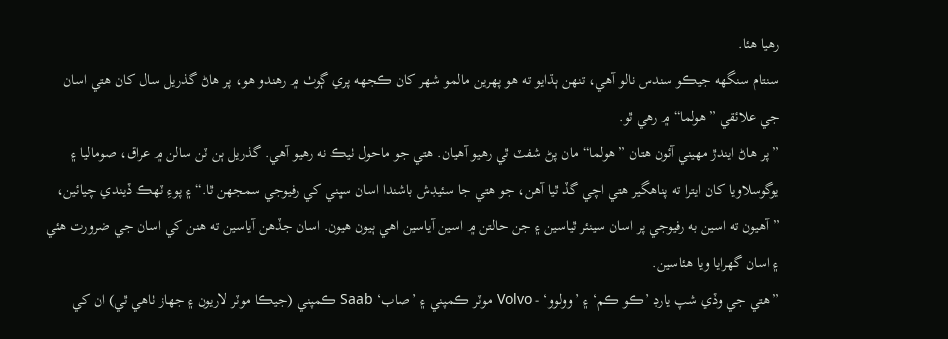رهيا هئا.
سنتام سنگهه جيڪو سندس نالو آهي، تنهن ٻڌايو ته هو پهرين مالمو شهر کان ڪجهه پري ڳوٺ ۾ رهندو هو، پر هاڻ گذريل سال کان هتي اسان جي علائقي ”هولما“ ۾ رهي ٿو.
”پر هاڻ ايندڙ مهيني آئون هتان ”هولما“ مان پڻ شفٽ ٿي رهيو آهيان. هتي جو ماحول ٺيڪ نه رهيو آهي. گذريل ٻن ٽن سالن ۾ عراق، صوماليا ۽ يوگوسلاويا کان ايترا ته پناهگير هتي اچي گڏ ٿيا آهن، جو هتي جا سئيڊش باشندا اسان سڀني کي رفيوجي سمجهن ٿا.“ ۽ پوءِ ٽهڪ ڏيندي چيائين، ”آهيون ته اسين به رفيوجي پر اسان سينئر ٿياسين ۽ جن حالتن ۾ اسين آياسين اهي ٻيون هيون. اسان جڏهن آياسين ته هنن کي اسان جي ضرورت هئي ۽ اسان گهرايا ويا هئاسين.
”هتي جي وڏي شپ يارڊ ’ڪو ڪم‘ ۽ ’وولوو‘ - Volvo موٽر ڪمپني ۽ ’صاب‘ Saab ڪمپني (جيڪا موٽر لاريون ۽ جهاز ٺاهي ٿي) ان کي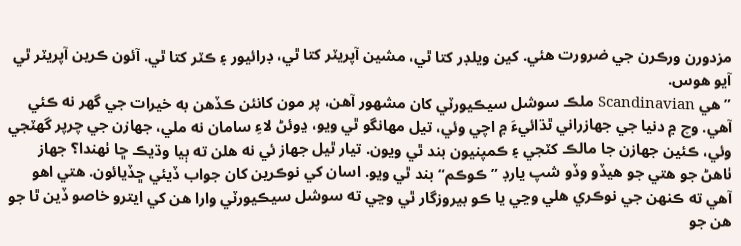مزدورن ورڪرن جي ضرورت هئي. کين ويلڊر کتا ٿي، مشين آپريٽر کتا ٿي، ڊرائيور ۽ ڪٽر کتا ٿي. آئون ڪرين آپريٽر ٿي آيو هوس.
”هي Scandinavian ملڪ سوشل سيڪيورٽي کان مشهور آهن، پر مون کانئن ڪڏهن به خيرات جي گهر نه ڪئي آهي. وچ ۾ دنيا جي جهازراني ٿڌائيءَ ۾ اچي وئي، تيل مهانگو ٿي ويو، ڍوئڻ لاءِ سامان نه ملي، جهازن جي چرپر گهٽجي وئي، ڪئين جهازن جا مالڪ کٽجي ۽ ڪمپنيون بند ٿي ويون. تيار ٿيل جهاز ئي نه هلن ته ٻيا وڌيڪ ڇا ٺهندا؟ جهاز ٺاهڻ جو هتي جو هيڏو وڏو شپ يارڊ ”ڪوڪم“ بند ٿي ويو. اسان کي نوڪرين کان جواب ڏيئي ڇڏيائون. هتي اهو آهي ته ڪنهن جي نوڪري هلي وڃي يا ڪو بيروزگار ٿي وڃي ته سوشل سيڪيورٽي وارا هن کي ايترو خاصو ڏين ٿا جو هن جو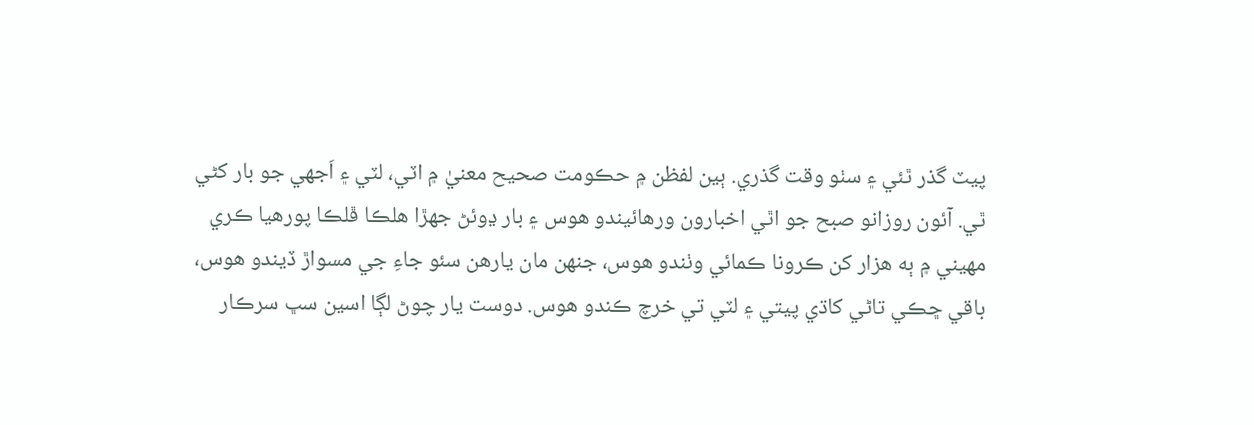پيٽ گذر ٿئي ۽ سٺو وقت گذري. ٻين لفظن ۾ حڪومت صحيح معنيٰ ۾ اٽي، لٽي ۽ اَجهي جو بار کڻي ٿي. آئون روزانو صبح جو اٿي اخبارون ورهائيندو هوس ۽ بار ڍوئڻ جهڙا هلڪا ڦلڪا پورهيا ڪري مهيني ۾ ٻه هزار کن ڪرونا ڪمائي وٺندو هوس، جنهن مان يارهن سئو جاءِ جي مسواڙ ڏيندو هوس، باقي ڇڪي تاڻي کاڌي پيتي ۽ لٽي تي خرچ ڪندو هوس. دوست يار چوڻ لڳا اسين سڀ سرڪار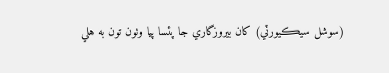(سوشل سيڪيورٽي) کان بيروزگاري جا پئسا پيا وٺون تون به هلي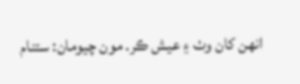انهن کان وٺ ۽ عيش ڪر. مون چيومان: ستنام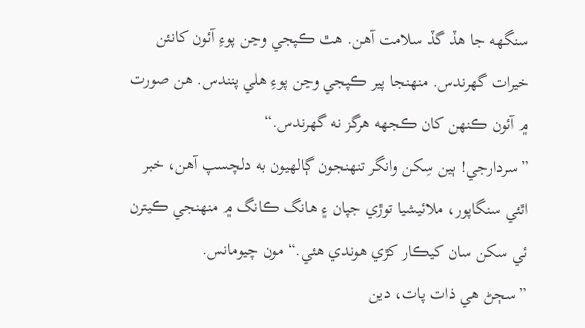سنگهه جا هڏ گڏ سلامت آهن. هٿ ڪپجي وڃن پوءِ آئون کانئن خيرات گهرندس. منهنجا پير ڪپجي وڃن پوءِ هلي پنندس. هن صورت ۾ آئون ڪنهن کان ڪجهه هرگز نه گهرندس.“
”سردارجي! ٻين سِکن وانگر تنهنجون ڳالهيون به دلچسپ آهن، خبر اٿئي سنگاپور، ملائيشيا توڙي جپان ۽ هانگ ڪانگ ۾ منهنجي ڪيترن ئي سکن سان کيڪار کڙي هوندي هئي.“ مون چيومانس.
”سڄڻ هي ذات پات، دين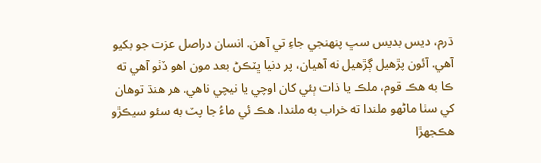ڌرم، ديس بديس سڀ پنهنجي جاءِ تي آهن. انسان دراصل عزت جو بکيو آهي. آئون پڙهيل ڳڙهيل نه آهيان، پر دنيا ڀٽڪڻ بعد مون اهو ڏٺو آهي ته ڪا به هڪ قوم، ملڪ يا ذات ٻئي کان اوچي يا نيچي ناهي. هر هنڌ توهان کي سٺا ماڻهو ملندا ته خراب به ملندا. هڪ ئي ماءُ جا پٽ به سئو سيڪڙو هڪجهڙا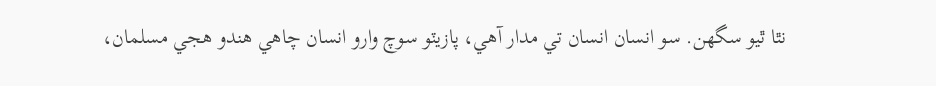نٿا ٿيو سگهن. سو انسان انسان تي مدار آهي، پازيٽو سوچ وارو انسان چاهي هندو هجي مسلمان،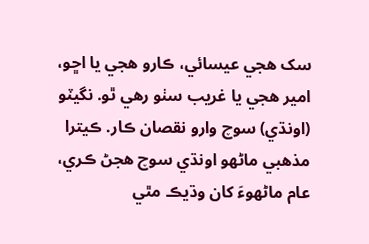سک هجي عيسائي، ڪارو هجي يا اڇو، امير هجي يا غريب سٺو رهي ٿو. نگيٽو (اونڌي) سوچ وارو نقصان ڪار. ڪيترا مذهبي ماڻهو اونڌي سوچ هجڻ ڪري، عام ماڻهوءَ کان وڌيڪ مٿي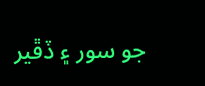جو سور ۽ ڏڦير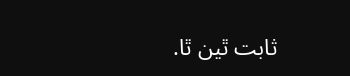ثابت ٿين ٿا.